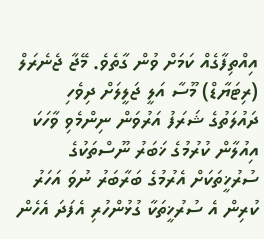އިއްތިފާގެއް ކަމަށް ވުން ގާތެވެ. މޭޖާ ޖެނެރަލް (ރިޓަޔާޑް) މޫސާ އަލީ ޖަލީލަށް ދިވެހި ދައުލަތުގެ ޝަރަފު އަރުވަން ނިންމެވި ވާހަކަ އިއުލާން ކުރުމުގެ ޚަބަރު ނޫސްތަކުގެ ސުރުޚީތަކަށް އެރުމުގެ ބަރާބަރު ނުވަ އަހަރު ކުރިން އެ ސުރުޚީތަކާ ގުޅުންހުރި އެފަދަ އެހެން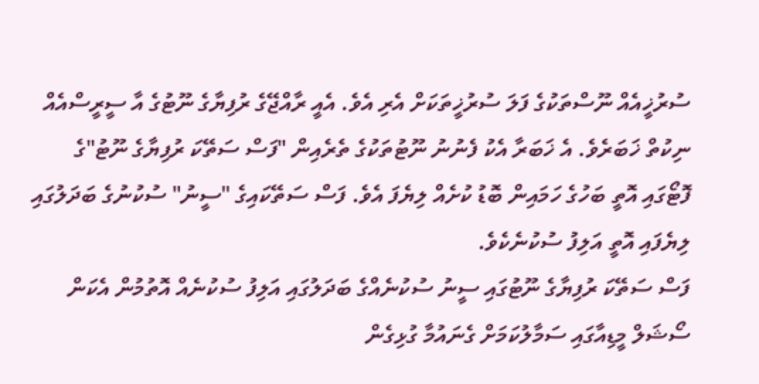ސުރުޚީއެއް ނޫސްތަކުގެ ފަލަ ސުރުޚީތަކަށް އެރި އެވެ. އެއީ ރާއްޖޭގެ ރުފިޔާގެ ނޫޓުގެ އާ ސީރީސްއެއް ނިކުތް ޚަބަރެވެ. އެ ޚަބަރާ އެކު ފެނުނު ނޫޓުތަކުގެ ތެރެއިން "ފަސް ސަތޭކަ ރުފިޔާގެ ނޫޓު"ގެ ފޮޓޯގައި އޮތީ ބަހުގެ ހަމައިން ބޮޑު ކުށެއް ލިޔެފަ އެވެ. ފަސް ސަތޭކައިގެ "ސީނު" ސުކުނުގެ ބަދަލުގައި ލިޔެފައި އޮތީ އަލިފު ސުކުނެކެވެ.
ފަސް ސަތޭކަ ރުފިޔާގެ ނޫޓުގައި ސީނު ސުކުނެއްގެ ބަދަލުގައި އަލިފު ސުކުނެއް އޮތުމުން އެކަން ސޯޝަލް މީޑިއާގައި ސަމާލުކަމަށް ގެނައުމާ ގުޅިގެން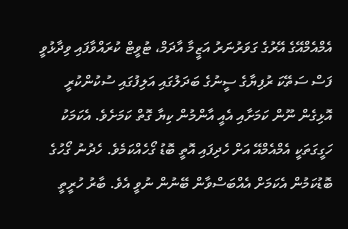އެމްއެމްއޭގެ އޭރުގެ ގަވަރުނަރު އަޒީމާ އާދަމް، ޓުވީޓް ކުރައްވާފައި ވިދާޅުވީ ފަސް ސަތޭކަ ރުފިޔާގެ ސީނުގެ ބަދަލުގައި އަލިފުގައި ސުކުންކުރީ އޮޅިގެން ނޫން ކަމަށާއި އެއީ އާންމުން ކިޔާ ގޮތް ކަމަށެވެ. އެކަމަކު ހަގީގަތަކީ އެމްއެމްއޭ އަށް ހެދިފައި އޮތީ ބޮޑު ގޯހެއްކަމެވެ. ހެދުނު ގޯހުގެ ބޮޑުކަމުން އެކަމަށް އެއްބަސްވާން ބޭނުން ނުވީ އެވެ. ބާރު ހުރީތީ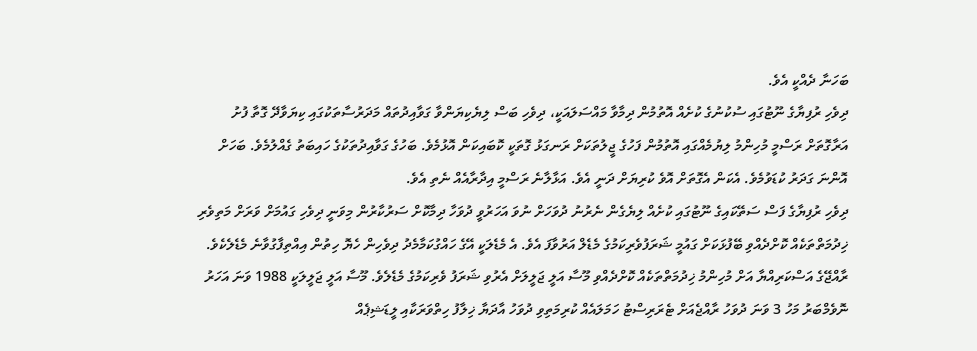ބަހަނާ ދެއްކީ އެވެ.
ދިވެހި ރުފިޔާގެ ނޫޓުގައި ސުކުނުގެ ކުށެއް އޮތުމުން ދިމާވާ މައްސަލައަކީ، ދިވެހި ބަސް ލިޔެކިޔަންވާ ގަވާއިދުތައް މަދަރުސާތަކުގައި ކިޔަވާދޭ ގޮތާ ފުށު އަރާގޮތަށް ރަސްމީ މުހިންމު ލިޔުމެއްގައި އޮތުމުން ފަހުގެ ޖީލުތަކަށް ރަނގަޅު ގޮތަކީ ކޮބައިކަން އޮޅުމެވެ. ބަހުގެ ގަވާއިދުތަކުގެ ހައިބަތު ގެއްލުމެވެ. ބަހަށް އޮންނަ ގަދަރު ކުޑަވުމެވެ. އެކަން އެގޮތަށް އޮވެ ކުރިޔަށް ދަނީ އެވެ. އަޅާލާނެ ރަސްމީ އިދާރާއެއް ނެތި އެވެ.
ދިވެހި ރުފިޔާގެ ފަސް ސަތޭކައިގެ ނޫޓުގައި ކުށެއް ލިޔެގެން ނެރުނު ދުވަހަށް ނުވަ އަހަރުވީ ދުވަހާ ދިމާކޮށް ސަރުކާރުން މިވަނީ ދިވެހި ގައުމަށް ވަރަށް މަތިވެރި ޚިދުމަތްތަކެއް ކޮށްދެއްވި ބޭފުޅަކަށް ގައުމީ ޝަރަފުވެރިކަމުގެ މެޑެލް އަރުވާފަ އެވެ. އެ މެޑެލަކީ އޭގެ ހައްގުކަމާމެދު ދިވެހިން ހެޔޮ ހިތުން އިއްތިފާގުވާނެ މެޑެލެކެވެ. ރާއްޖޭގެ އަސްކަރިއްޔާ އަށް މުހިންމު ޚިދުމަތްތަކެއް ކޮށްދެއްވި މޫސާ އަލީ ޖަލީލަށް އެރުވި ޝަރަފު ވެރިކަމުގެ މެޑެލެވެ. މޫސާ އަލީ ޖަލީލަކީ 1988 ވަނަ އަހަރު ނޮވެމްބަރު މަހު 3 ވަނަ ދުވަހު ރާއްޖެއަށް ޓެރަރިސްޓު ހަމަލައެއް ކުރިމަތިވި ދުވަހު އާދަޔާ ޚިލާފު ހިތްވަރަކާއި ލީޑަޝިޕެއް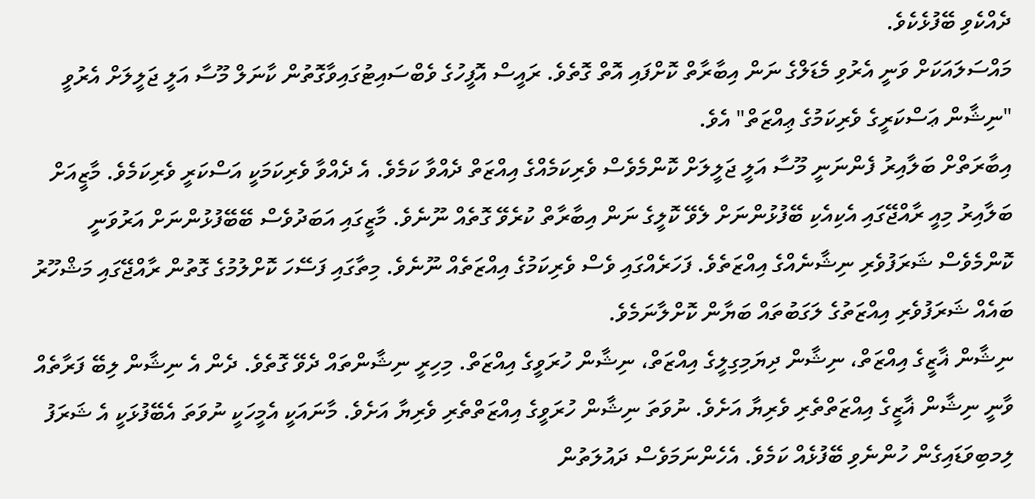ދެއްކެވި ބޭފުޅެކެވެ.
މައްސަލައަކަށް ވަނީ އެރުވި މެޑަލްގެ ނަން އިބާރާތް ކޮށްފައި އޮތް ގޮތެވެ. ރައީސް އޮފީހުގެ ވެބްސައިޓުގައިވާގޮތުން ކާނަލް މޫސާ އަލީ ޖަލީލަށް އެރުވީ "ނިޝާން ޢަސްކަރީގެ ވެރިކަމުގެ ޢިއްޒަތް" އެވެ.
އިބާރަތްށް ބަލާއިރު ފެންނަނީ މޫސާ އަލީ ޖަލީލަށް ކޮންމެވެސް ވެރިކަމެއްގެ އިއްޒަތް ދެއްވާ ކަމެވެ. އެ ދެއްވާ ވެރިކަމަކީ އަސްކަރީ ވެރިކަމެވެ. މާޒީއަށް ބަލާއިރު މިއީ ރާއްޖޭގައި އެކިއެކި ބޭފުޅުންނަށް ލެވޭ ކޮލީގެ ނަން އިބާރާތް ކުރެވޭ ގޮތެއް ނޫނެވެ. މާޒީގައި އަބަދުވެސް ބޭބޭފުޅުންނަށް އަރުވަނީ ކޮންމެވެސް ޝަރަފުވެރި ނިޝާނެއްގެ އިއްޒަތެވެ. ފަހަރެއްގައި ވެސް ވެރިކަމުގެ އިއްޒަތެއް ނޫނެވެ. މިތާގައި ފަސޭހަ ކޮށްލުމުގެ ގޮތުން ރާއްޖޭގައި މަޝްހޫރު ބައެއް ޝަރަފުވެރި އިއްޒަތުގެ ލަގަބުތައް ބަޔާން ކޮށްލާނަމެވެ.
ނިޝާން ޣާޒީގެ އިއްޒަތް، ނިޝާން ދިޔަމިގިލީގެ އިއްޒަތް، ނިޝާން ހުރަވީގެ އިއްޒަތް. މިހިރީ ނިޝާންތައް ދެވޭ ގޮތެވެ. ދެން އެ ނިޝާން ލިބޭ ފަރާތެއް ވާނީ ނިޝާން ޣާޒީގެ އިއްޒަތްތެރި ވެރިޔާ އަށެވެ. ނުވަތަ ނިޝާން ހުރަވީގެ އިއްޒަތްތެރި ވެރިޔާ އަށެވެ. މާނައަކީ އެމީހަކީ ނުވަތަ އެބޭފުޅަކީ އެ ޝަރަފު ލިމބިވަޑައިގެން ހުންނެވި ބޭފުޅެއް ކަމެވެ. އެހެންނަމަވެސް ދައުލަތުން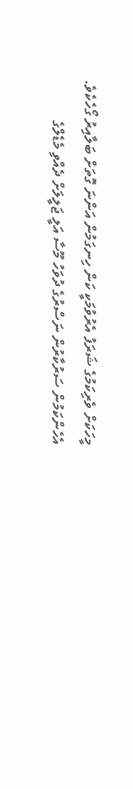މީހަކަށް ވެރިކަމުގެ ޝަރަފު އެރުވުމަކީ ކަން ހިނގަމުން އަންނަ ގޮތަށް ބަލާއިރު ގޯހެކެވެ.
އެހެންކަމުން ސަރުކާރުން ނަސްރުގެ ދުވަހު މޫސާ އަލީ ޖަލީލަށް ދެއްވި މެޑެލްގެ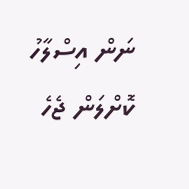ނަން އިސްލާހު ކޮށްލަން ޖެހެ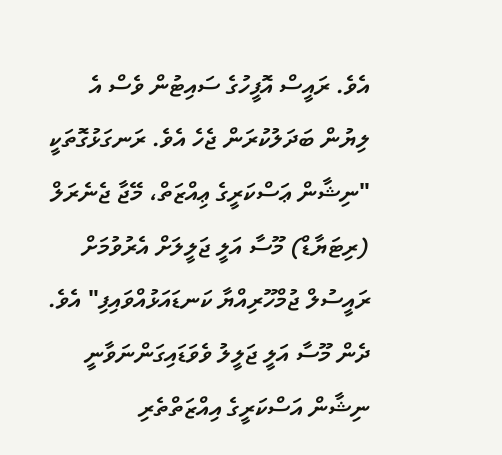އެވެ. ރައީސް އޮފީހުގެ ސައިޓުން ވެސް އެ ލިޔުން ބަދަލުކުރަން ޖެހެ އެވެ. ރަނގަޅުގޮތަކީ "ނިޝާން ޢަސްކަރީގެ ޢިއްޒަތް، މޭޖާ ޖެނެރަލް (ރިޓަޔާޑް) މޫސާ އަލީ ޖަލީލަށް އެރުވުމަށް ރައީސުލް ޖުމްހޫރިއްޔާ ކަނޑައަޅުއްވައިފި" އެވެ. ދެން މޫސާ އަލީ ޖަލީލު ވެވަޑައިގަންނަވާނީ ނިޝާން އަސްކަރީގެ އިއްޒަތްތެރި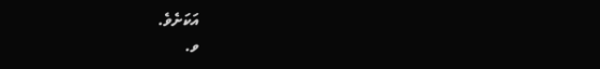އަކަށެވެ.
ވ.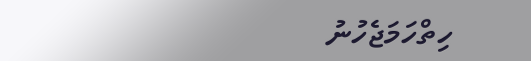ހިތްހަމަޖެހުނު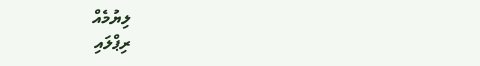ލިޔުމެއް
ރިޕްލައި